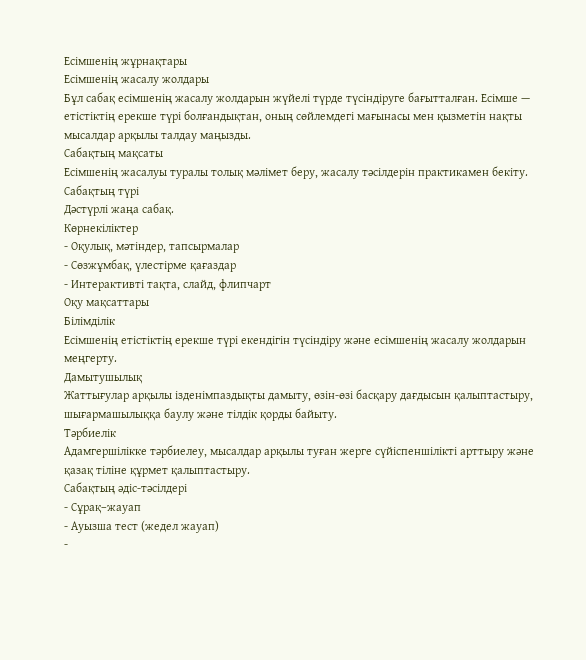Есімшенің жұрнақтары
Есімшенің жасалу жолдары
Бұл сабақ есімшенің жасалу жолдарын жүйелі түрде түсіндіруге бағытталған. Есімше — етістіктің ерекше түрі болғандықтан, оның сөйлемдегі мағынасы мен қызметін нақты мысалдар арқылы талдау маңызды.
Сабақтың мақсаты
Есімшенің жасалуы туралы толық мәлімет беру, жасалу тәсілдерін практикамен бекіту.
Сабақтың түрі
Дәстүрлі жаңа сабақ.
Көрнекіліктер
- Оқулық, мәтіндер, тапсырмалар
- Сөзжұмбақ, үлестірме қағаздар
- Интерактивті тақта, слайд, флипчарт
Оқу мақсаттары
Білімділік
Есімшенің етістіктің ерекше түрі екендігін түсіндіру және есімшенің жасалу жолдарын меңгерту.
Дамытушылық
Жаттығулар арқылы ізденімпаздықты дамыту, өзін-өзі басқару дағдысын қалыптастыру, шығармашылыққа баулу және тілдік қорды байыту.
Тәрбиелік
Адамгершілікке тәрбиелеу, мысалдар арқылы туған жерге сүйіспеншілікті арттыру және қазақ тіліне құрмет қалыптастыру.
Сабақтың әдіс-тәсілдері
- Сұрақ–жауап
- Ауызша тест (жедел жауап)
-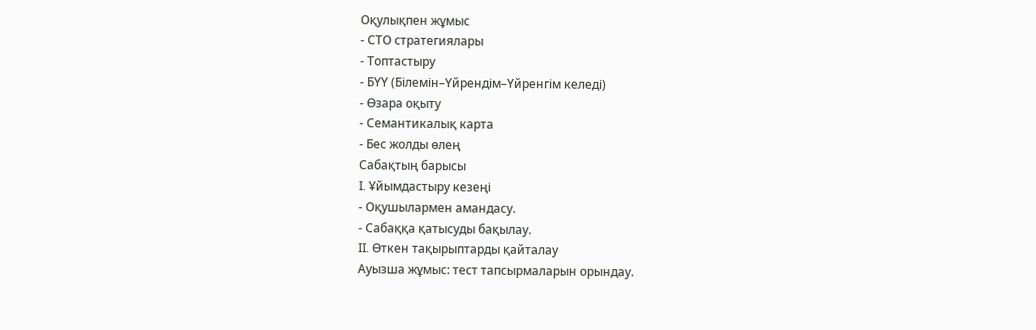Оқулықпен жұмыс
- СТО стратегиялары
- Топтастыру
- БҮҮ (Білемін–Үйрендім–Үйренгім келеді)
- Өзара оқыту
- Семантикалық карта
- Бес жолды өлең
Сабақтың барысы
I. Ұйымдастыру кезеңі
- Оқушылармен амандасу.
- Сабаққа қатысуды бақылау.
II. Өткен тақырыптарды қайталау
Ауызша жұмыс: тест тапсырмаларын орындау.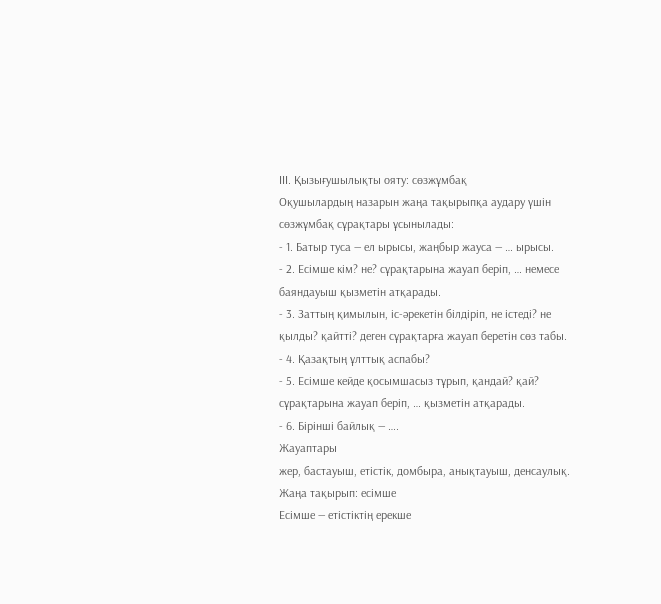III. Қызығушылықты ояту: сөзжұмбақ
Оқушылардың назарын жаңа тақырыпқа аудару үшін сөзжұмбақ сұрақтары ұсынылады:
- 1. Батыр туса — ел ырысы, жаңбыр жауса — … ырысы.
- 2. Есімше кім? не? сұрақтарына жауап беріп, … немесе баяндауыш қызметін атқарады.
- 3. Заттың қимылын, іс-әрекетін білдіріп, не істеді? не қылды? қайтті? деген сұрақтарға жауап беретін сөз табы.
- 4. Қазақтың ұлттық аспабы?
- 5. Есімше кейде қосымшасыз тұрып, қандай? қай? сұрақтарына жауап беріп, … қызметін атқарады.
- 6. Бірінші байлық — ….
Жауаптары
жер, бастауыш, етістік, домбыра, анықтауыш, денсаулық.
Жаңа тақырып: есімше
Есімше — етістіктің ерекше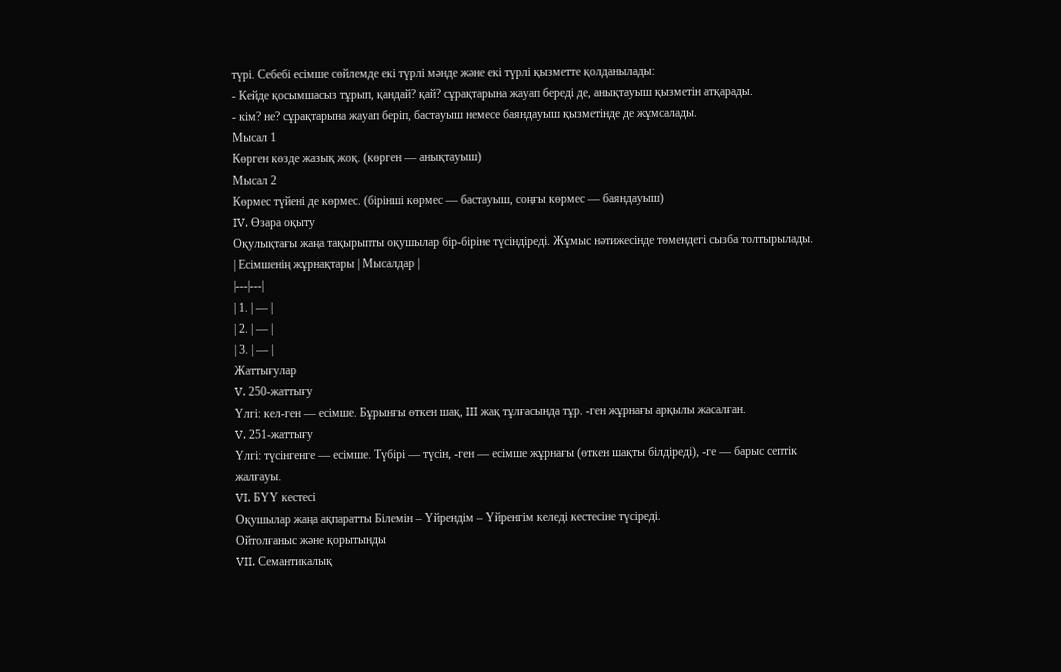түрі. Себебі есімше сөйлемде екі түрлі мәнде және екі түрлі қызметте қолданылады:
- Кейде қосымшасыз тұрып, қандай? қай? сұрақтарына жауап береді де, анықтауыш қызметін атқарады.
- кім? не? сұрақтарына жауап беріп, бастауыш немесе баяндауыш қызметінде де жұмсалады.
Мысал 1
Көрген көзде жазық жоқ. (көрген — анықтауыш)
Мысал 2
Көрмес түйені де көрмес. (бірінші көрмес — бастауыш, соңғы көрмес — баяндауыш)
IV. Өзара оқыту
Оқулықтағы жаңа тақырыпты оқушылар бір-біріне түсіндіреді. Жұмыс нәтижесінде төмендегі сызба толтырылады.
| Есімшенің жұрнақтары | Мысалдар |
|---|---|
| 1. | — |
| 2. | — |
| 3. | — |
Жаттығулар
V. 250-жаттығу
Үлгі: кел-ген — есімше. Бұрынғы өткен шақ, III жақ тұлғасында тұр. -ген жұрнағы арқылы жасалған.
V. 251-жаттығу
Үлгі: түсінгенге — есімше. Түбірі — түсін, -ген — есімше жұрнағы (өткен шақты білдіреді), -ге — барыс септік жалғауы.
VI. БҮҮ кестесі
Оқушылар жаңа ақпаратты Білемін – Үйрендім – Үйренгім келеді кестесіне түсіреді.
Ойтолғаныс және қорытынды
VII. Семантикалық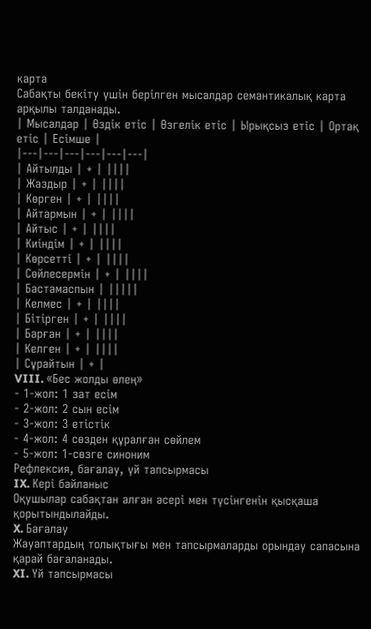карта
Сабақты бекіту үшін берілген мысалдар семантикалық карта арқылы талданады.
| Мысалдар | Өздік етіс | Өзгелік етіс | Ырықсыз етіс | Ортақ етіс | Есімше |
|---|---|---|---|---|---|
| Айтылды | + | ||||
| Жаздыр | + | ||||
| Көрген | + | ||||
| Айтармын | + | ||||
| Айтыс | + | ||||
| Киіндім | + | ||||
| Көрсетті | + | ||||
| Сөйлесермін | + | ||||
| Бастамаспын | |||||
| Келмес | + | ||||
| Бітірген | + | ||||
| Барған | + | ||||
| Келген | + | ||||
| Сұрайтын | + |
VIII. «Бес жолды өлең»
- 1-жол: 1 зат есім
- 2-жол: 2 сын есім
- 3-жол: 3 етістік
- 4-жол: 4 сөзден құралған сөйлем
- 5-жол: 1-сөзге синоним
Рефлексия, бағалау, үй тапсырмасы
IX. Кері байланыс
Оқушылар сабақтан алған әсері мен түсінгенін қысқаша қорытындылайды.
X. Бағалау
Жауаптардың толықтығы мен тапсырмаларды орындау сапасына қарай бағаланады.
XI. Үй тапсырмасы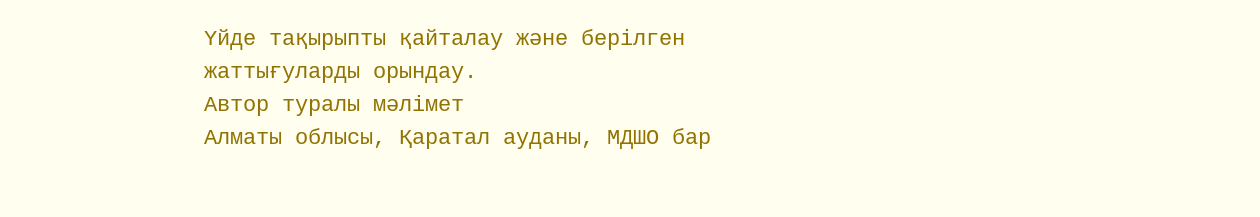Үйде тақырыпты қайталау және берілген жаттығуларды орындау.
Автор туралы мәлімет
Алматы облысы, Қаратал ауданы, МДШО бар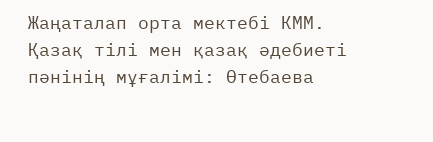Жаңаталап орта мектебі КММ.
Қазақ тілі мен қазақ әдебиеті пәнінің мұғалімі: Өтебаева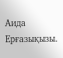Аида Ерғазықызы.